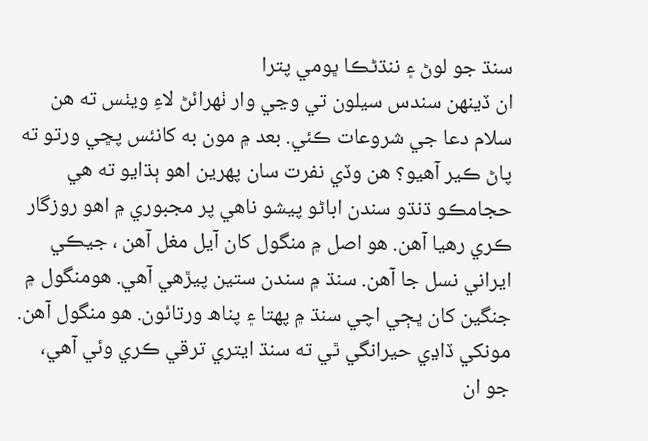سنڌ جو لوڻ ۽ ننڌڻڪا ڀومي پترا
ان ڏينھن سندس سيلون تي وڃي وار ٺھرائڻ لاءِ ويٺس ته ھن سلام دعا جي شروعات ڪئي. بعد ۾ مون به کانئس پڇي ورتو ته پاڻ ڪير آھيو؟ ھن وڏي نفرت سان پھرين اھو ٻڌايو ته ھي حجامڪو ڌنڌو سندن اباڻو پيشو ناھي پر مجبوري ۾ اھو روزگار ڪري رھيا آھن. ھو اصل ۾ منگول کان آيل مغل آھن ، جيڪي ايراني نسل جا آھن. سنڌ ۾ سندن ستين پيڙھي آھي. ھومنگول ۾ جنگين کان ڀڄي اچي سنڌ ۾ پھتا ۽ پناھ ورتائون. ھو منگول آھن. مونکي ڏاڍي حيرانگي ٿي ته سنڌ ايتري ترقي ڪري وئي آھي، جو ان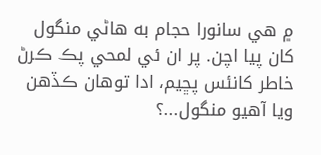۾ ھي سانورا حجام به ھاڻي منگول کان پيا اچن. پر ان ئي لمحي پڪ ڪرڻ خاطر کانئس پڇيم، ادا توھان ڪڏھن ويا آھيو منگول...؟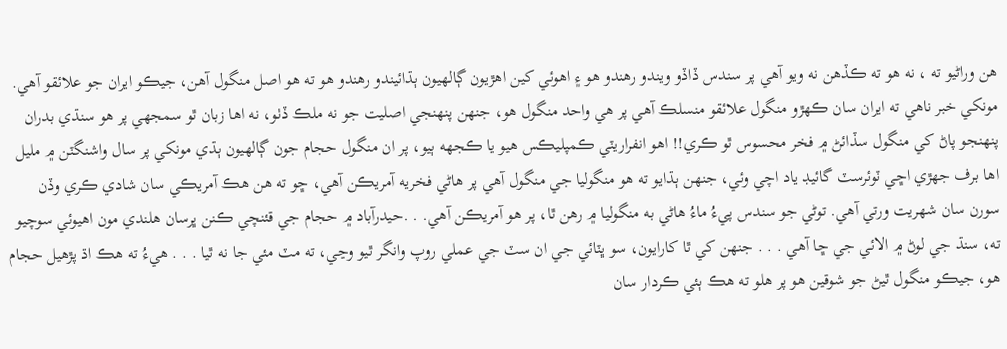ھن وراڻيو ته ، نه ھو ته ڪڏھن نه ويو آھي پر سندس ڏاڏو ويندو رھندو ھو ۽ اھوئي کين اھڙيون ڳالھيون ٻڌائيندو رھندو ھو ته ھو اصل منگول آھن، جيڪو ايران جو علائقو آھي. مونکي خبر ناھي ته ايران سان ڪھڙو منگول علائقو منسلڪ آھي پر ھي واحد منگول ھو، جنھن پنھنجي اصليت جو نه ملڪ ڏٺو، نه اھا زبان ٿو سمجھي پر ھو سنڌي بدران پنھنجو پاڻ کي منگول سڏائڻ ۾ فخر محسوس ٿو ڪري!! اھو انفراريٽي ڪمپليڪس ھيو يا ڪجھه ٻيو، پر ان منگول حجام جون ڳالھيون ٻڌي مونکي پر سال واشنگٽن ۾ مليل اھا برف جھڙي اڇي ٽوئرسٽ گائيڊ ياد اچي وئي، جنھن ٻڌايو ته ھو منگوليا جي منگول آھي پر ھاڻي فخريه آمريڪن آھي، ڇو ته ھن ھڪ آمريڪي سان شادي ڪري وڏن سورن سان شھريت ورتي آھي. توڻي جو سندس پيءُ ماءُ ھاڻي به منگوليا ۾ رھن ٿا، پر ھو آمريڪن آھي. . .حيدرآباد ۾ حجام جي قئنچي ڪنن ڀرسان ھلندي مون اھيوئي سوچيو ته، سنڌ جي لوڻ ۾ الائي جي ڇا آھي . . . جنھن کي ٿا کارايون، سو ڀٽائي جي ان سٽ جي عملي روپ وانگر ٿيو وڃي، ته مٽ مئي جا نه ٿيا . . . ھيءُ ته ھڪ اڌ پڙھيل حجام ھو، جيڪو منگول ٿيڻ جو شوقين ھو پر ھلو ته ھڪ ٻئي ڪردار سان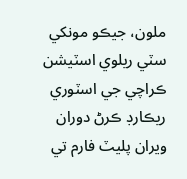ملون، جيڪو مونکي سٽي ريلوي اسٽيشن ڪراچي جي اسٽوري ريڪارڊ ڪرڻ دوران ويران پليٽ فارم تي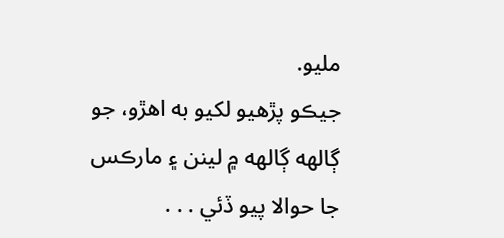مليو.
جيڪو پڙھيو لکيو به اھڙو، جو ڳالھه ڳالھه ۾ لينن ۽ مارڪس جا حوالا پيو ڏئي . . .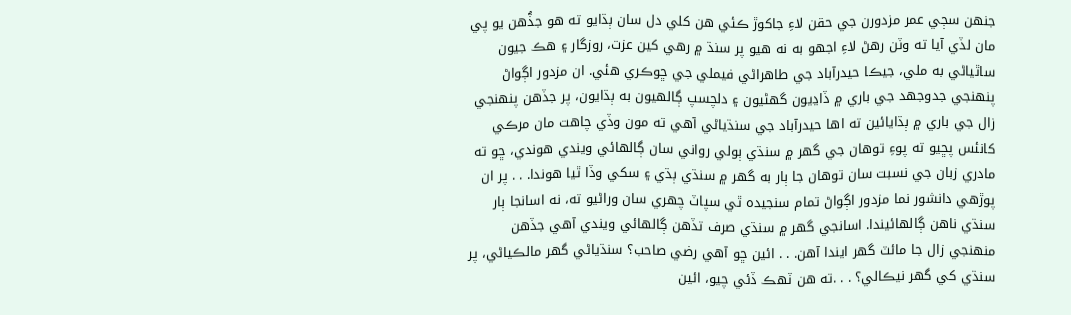جنھن سڄي عمر مزدورن جي حقن لاءِ جاکوڙ ڪئي ھن کلي دل سان ٻڌايو ته ھو جڏُھن يو پي مان لڏي آيا ته وٽن رھڻ لاءِ اجھو به نه ھيو پر سنڌ ۾ رھي کين عزت، روزگار ۽ ھڪ جيون ساٿياڻي به ملي، جيڪا حيدرآباد جي طاھراڻي فيملي جي ڇوڪري ھئي. ان مزدور اڳواڻ پنھنجي جدوجھد جي باري ۾ ڏاڍيون گھڻيون ۽ دلچسپ ڳالھيون به ٻڌايون، پر جڏھن پنھنجي زال جي باري ۾ ٻڌايائين ته اھا حيدرآباد جي سنڌياڻي آھي ته مون وڏي چاھت مان مرڪي کانئس پڇيو ته پوءِ توھان جي گھر ۾ سنڌي ٻولي رواني سان ڳالھائي ويندي ھوندي، ڇو ته مادري زبان جي نسبت سان توھان جا ٻار به گھر ۾ سنڌي ٻڌي ۽ سکي وڏا ٿيا ھوندا. . . پر ان پوڙھي دانشور نما مزدور اڳواڻ تمام سنجيده ٿي سپاٽ چھري سان وراڻيو ته، نه اسانجا ٻار سنڌي ناھن ڳالھائيندا. اسانجي گھر ۾ سنڌي صرف تڏھن ڳالھائي ويندي آھي جڏھن منھنجي زال جا مائٽ گھر ايندا آھن. . . ائين ڇو آھي رضي صاحب؟ سنڌياڻي گھر مالڪياڻي، پر سنڌي کي گھر نيڪالي؟ . . .ته ھن ٽھڪ ڏئي چيو، ائين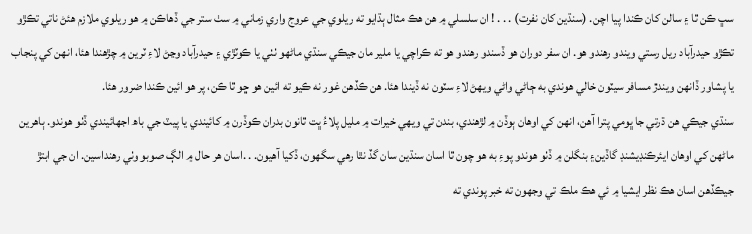سڀ ڪن ٿا ۽ سالن کان ڪندا پيا اچن. (سنڌين کان نفرت) . . . ! ان سلسلي ۾ ھن ھڪ مثال ٻڌايو ته ريلوي جي عروج واري زماني ۾ سٺ ستر جي ڏھاڪن ۾ ھو ريلوي ملازم ھئڻ ناتي تڪڙو تڪڙو حيدرآباد ريل رستي ويندو رھندو ھو. ان سفر دوران ھو ڏسندو رھندو ھو ته ڪراچي يا ملير مان جيڪي سنڌي ماڻھو ٺٺي يا ڪوٽڙي ۽ حيدرآباد وڃڻ لاءِ ٽرين ۾ چڙھندا ھئا، انھن کي پنجاب يا پشاور ڏانھن ويندڙ مسافر سيٽون خالي ھوندي به ڄاڻي واڻي ويھڻ لاءِ سٽون نه ڏيندا ھئا. ھن ڪڏھن غور نه ڪيو ته ائين ھو ڇو ٿا ڪن، پر ھو ائين ڪندا ضرور ھئا.
سنڌي جيڪي ھن ڌرتي جا ڀومي پترا آھن، انھن کي اوھان ٻوڏن ۾ لڙھندي، بندن تي ويھي خيرات ۾ مليل پلاءُ ڀت ٿانون بدران ڪوڏرن ۾ کائيندي يا پيٽ جي باھ اجھائيندي ڏٺو ھوندو. ٻاھرين ماڻھن کي اوھان ايئرڪنڊيشنڊ گاڏين۽ بنگلن ۾ ڏٺو ھوندو پوءِ به ھو چون ٿا اسان سنڌين سان گڏ نٿا رھي سگھون، ڏکيا آھيون. . .اسان ھر حال ۾ الڳ صوبو وٺي رھنداسين. ان جي ابتڙ جيڪڏھن اسان ھڪ نظر ايشيا ۾ ئي ھڪ ملڪ تي وجھون ته خبر پوندي ته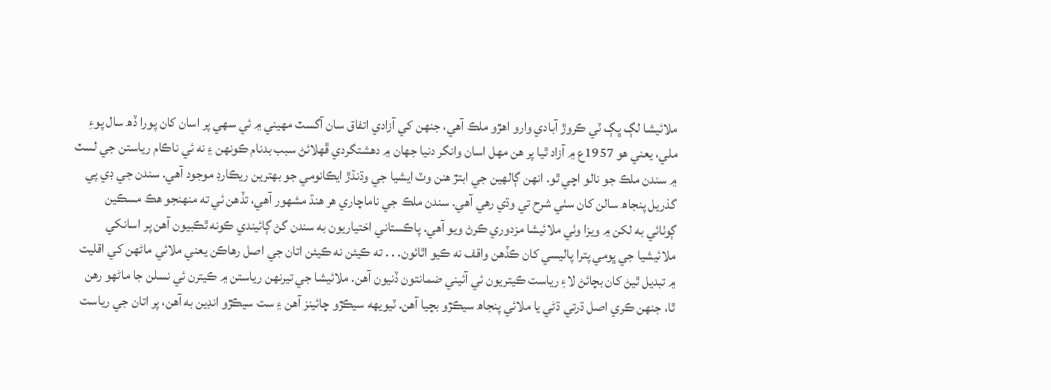ملائيشا لڳ ڀڳ ٽي ڪروڙ آبادي وارو اھڙو ملڪ آھي، جنھن کي آزادي اتفاق سان آگسٽ مھيني ۾ ئي سھي پر اسان کان پورا ڏھ سال پوءِ ملي، يعني ھو 1957ع ۾ آزاد ٿيا پر ھن مھل اسان وانگر دنيا جھان ۾ دھشتگردي ڦھلائڻ سبب بدنام ڪونھن ۽ نه ئي ناڪام رياستن جي لسٽ ۾ سندن ملڪ جو نالو اچي ٿو. انھن ڳالھين جي ابتڙ ھنن وٽ ايشيا جي وڌنڌڙ ايڪانومي جو بھترين ريڪارڊ موجود آھي. سندن جي ڊي پي گذريل پنجاھ سالن کان سٺي شرح تي وڌي رھي آھي. سندن ملڪ جي ناماچاري ھر ھنڌ مشھور آھي، تڏھن ئي ته منھنجو ھڪ مسڪين ڳوٺائي به لکن ۾ ويزا وٺي ملائيشا مزدوري ڪرڻ ويو آھي. پاڪستاني اختياريون به سندن گڻ ڳائيندي ڪونه ٿڪبيون آھن پر اسانکي ملائيشيا جي ڀومي پترا پاليسي کان ڪڏھن واقف نه ڪيو اٿائون. . . ته ڪيئن نه ڪيئن اتان جي اصل رھاڪن يعني ملائي ماڻھن کي اقليت ۾ تبديل ٿيڻ کان بچائڻ لاءِ رياست ڪيتريون ئي آئيني ضمانتون ڏنيون آھن. ملائيشا جي تيرنھن رياستن ۾ ڪيترن ئي نسلن جا ماڻھو رھن ٿا، جنھن ڪري اصل ڌرتي ڌڻي يا ملائي پنجاھ سيڪڙو بچيا آھن. ٽيويھه سيڪڙو چائينز آھن ۽ ست سيڪڙو انڊين به آھن، پر اتان جي رياست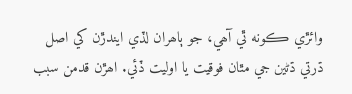وائڙي ڪونه ٿي آھي، جو ٻاھران لڏي ايندڙن کي اصل ڌرتي ڌڻين جي مٿان فوقيت يا اوليت ڏئي. اھڙن قدمن سبب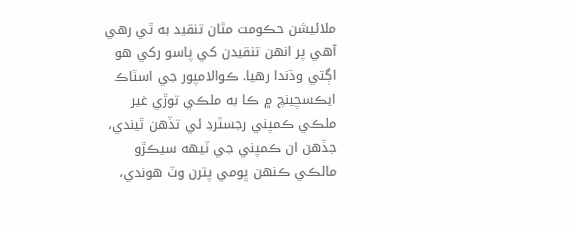ملائيشن حڪومت مٿان تنقيد به ٿي رھي آھي پر انھن تنقيدن کي پاسو رکي ھو اڳتي وڌندا رھيا. ڪوالامپور جي اسٽاڪ ايڪسچينچ ۾ ڪا به ملڪي توڙي غير ملڪي ڪمپني رجسٽرڊ ئي تڏھن ٿيندي، جڏھن ان ڪمپني جي ٽيھه سيڪڙو مالڪي ڪنھن ڀومي پترن وٽ ھوندي،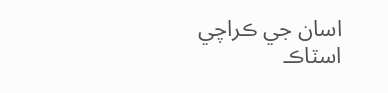اسان جي ڪراچي اسٽاڪ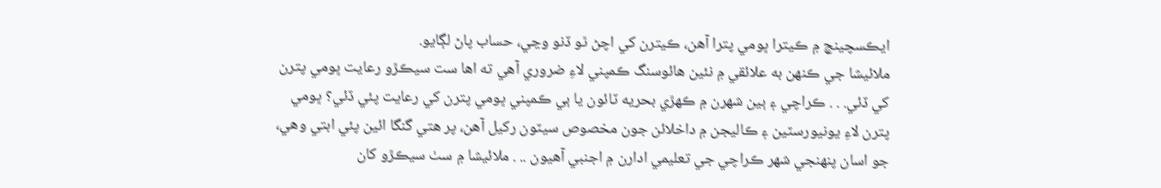ايڪسچينچ ۾ ڪيترا ڀومي پترا آھن، ڪيترن کي اچڻ ٿو ڏنو وڃي، حساب پاڻ لڳايو.
ملائيشا جي ڪنھن به علائقي ۾ نئين ھائوسنگ ڪمپني لاءِ ضروري آھي ته اھا ست سيڪڙو رعايت ڀومي پترن کي ڏئي. . . ڪراچي ۽ ٻين شھرن ۾ ڪھڙي بحريه ٽائون يا ٻي ڪمپني ڀومي پترن کي رعايت پئي ڏئي؟ ڀومي پترن لاءِ يونيورسٽين ۽ ڪاليجن ۾ داخلائن جون مخصوص سيٽون رکيل آھن، پر ھتي گنگا ائين پئي ابتي وھي، جو اسان پنھنجي شھر ڪراچي جي تعليمي ادارن ۾ اجنبي آھيون .. . ملائيشا ۾ سٺ سيڪڙو کان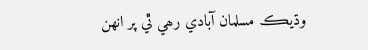وڌيڪ مسلمان آبادي رھي ٿي پر انھن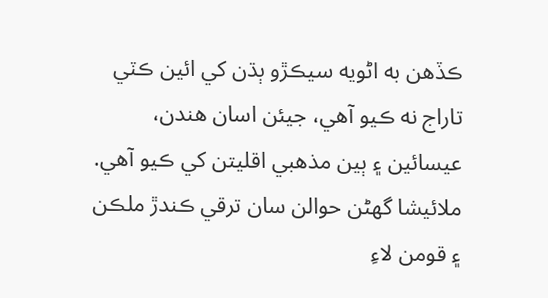ڪڏھن به اڻويه سيڪڙو ٻڌن کي ائين ڪٽي تاراج نه ڪيو آھي، جيئن اسان ھندن، عيسائين ۽ ٻين مذھبي اقليتن کي ڪيو آھي. ملائيشا گھڻن حوالن سان ترقي ڪندڙ ملڪن ۽ قومن لاءِ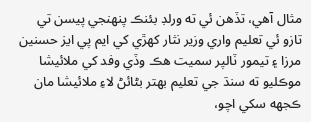مثال آھي، تڏھن ئي ته ورلڊ بئنڪ پنھنجي پيسن تي تازو ئي تعليم واري وزير نثار کھڙي کي ايم پي ايز حسنين مرزا ۽ تيمور ٽالپر سميت ھڪ وڏي وفد کي ملائيشا موڪليو ته سنڌ جي تعليم بھتر بڻائڻ لاءِ ملائيشا مان ڪجھه سکي اچو،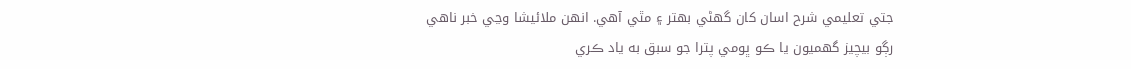جتي تعليمي شرح اسان کان گھڻي بھتر ۽ مٿي آھي. انھن ملائيشا وڃي خبر ناھي رڳو بيچيز گھميون يا ڪو ڀومي پترا جو سبق به ياد ڪري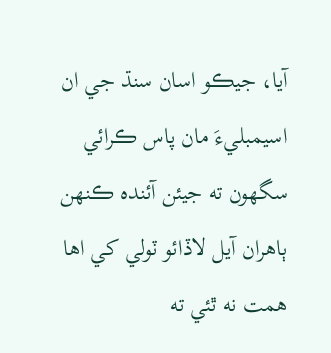آيا، جيڪو اسان سنڌ جي ان اسيمبليءَ مان پاس ڪرائي سگھون ته جيئن آئنده ڪنھن ٻاھران آيل لاڏائو ٽولي کي اھا ھمت نه ٿئي ته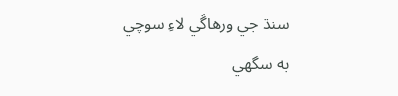سنڌ جي ورھاڱي لاءِ سوچي به سگھي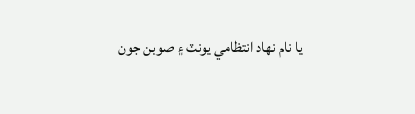يا نام نھاد انتظامي يونٽ ۽ صوبن جون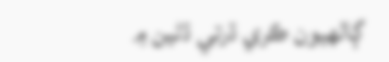ڳالھيون ڪري ڌرتي ڌڻين ۾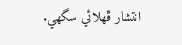انتشار ڦھلائي سگھي.